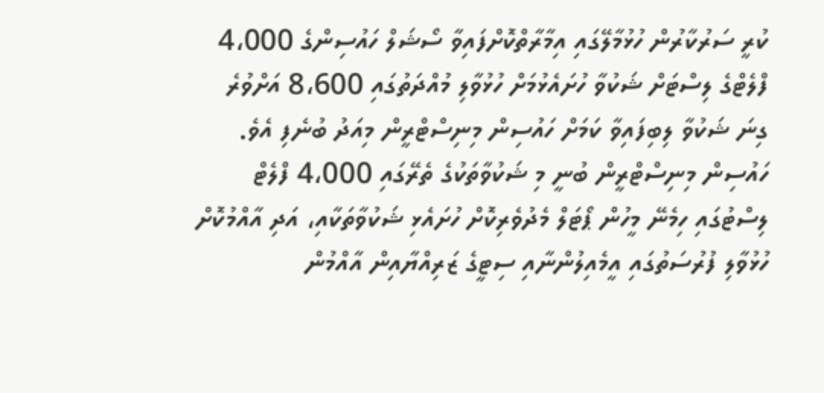ކުރީ ސަރުކާރުން ހުޅުމާލޭގައި އިމާރާތްކޮށްފައިވާ ސޯޝަލް ހައުސިންގެ 4،000 ފްލެޓްގެ ލިސްޓަށް ޝަކުވާ ހުށައެޅުމަށް ހުޅުވާލި މުއްދަތުގައި 8،600 އަށްވުރެ ގިނަ ޝަކުވާ ލިބިފައިވާ ކަމަށް ހައުސިން މިނިސްޓްރީން މިއަދު ބުނެފި އެވެ.
ހައުސިން މިނިސްޓްރީން ބުނީ މި ޝަކުވާތަކުގެ ތެރޭގައި 4،000 ފްލެޓް ލިސްޓުގައި ހިމެނޭ މީހުން ޕޯޓަލް މެދުވެރިކޮށް ހުށައެޅި ޝަކުވާތަކާއި، އަދި އާއްމުކޮށް ހުޅުވާލި ފުރުސަތުގައި އީމެއިލުންނާއި ސިޓީގެ ޒަރިއްޔާއިން އާއްމުން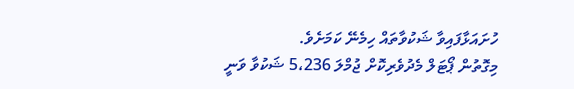ހުށައަޅާފައިވާ ޝަކުވާތައް ހިމެނޭ ކަމަށެވެ.
މިގޮތުން ޕޯޓަލް މެދުވެރިކޮށް ޖުމްލަ 5،236 ޝަކުވާ ވަނީ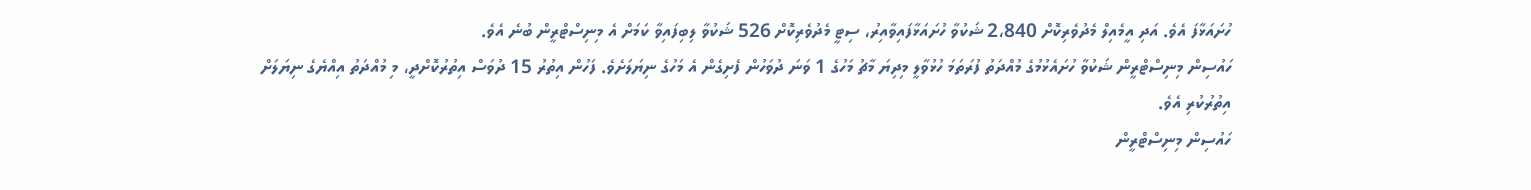ހުށައަޅާފަ އެވެ. އަދި އީމެއިލް މެދުވެރިކޮށް 2،840 ޝަކުވާ ހުށައަޅާފައިވާއިރު، ސިޓީ މެދުވެރިކޮށް 526 ޝަކުވާ ލިބިފައިވާ ކަމަށް އެ މިނިސްޓްރީން ބުނެ އެވެ.
ހައުސިން މިނިސްޓްރީން ޝަކުވާ ހުށައެޅުމުގެ މުއްދަތު ފުރަތަމަ ހުޅުވާލީ މިދިޔަ މާޗު މަހުގެ 1 ވަނަ ދުވަހުން ފެށިގެން އެ މަހުގެ ނިޔަލަށެވެ. ފަހުން އިތުރު 15 ދުވަސް އިތުރުކޮށްދީ، މި މުއްދަތު އިއްޔެގެ ނިޔަލަށް އިތުރުކުރި އެވެ.
ހައުސިން މިނިސްޓްރީން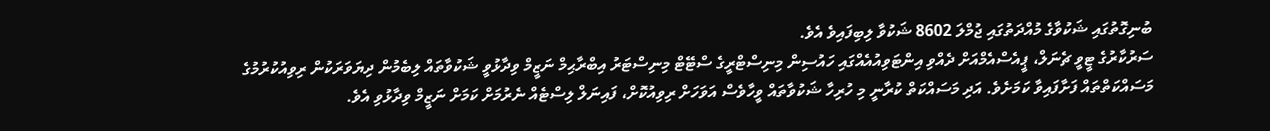ބުނިގޮތުގައި ޝަކުވާގެ މުއްދަތުގައި ޖުމްލަ 8602 ޝަކުވާ ލިބިފައިވެ އެވެ.
ސަރުކާރުގެ ޓީވީ ޗެނަލް، ޕީއެސްއެމްއަށް ދެއްވި އިންޓަވިއުއެއްގައި ހައުސިން މިނިސްޓްރީގެ ސްޓޭޓް މިނިސްޓަރު އިބްރާޙިމް ނަޒީމް ވިދާޅުވީ ޝަކުވާތައް ލިބެމުން ދިޔަވަރަކުން ރިވިއުކުރުމުގެ މަސައްކަތްތައް ފަށާފައިވާ ކަމަށެވެ. އަދި މަސައްކަތް ކުރާނީ މި ހުރިހާ ޝަކުވާތައް ވީހާވެސް އަވަހަށް ރިވިއުކޮށް، ފައިނަލް ލިސްޓެއް ނެރުމަށް ކަމަށް ނަޒީމް ވިދާޅުވި އެވެ.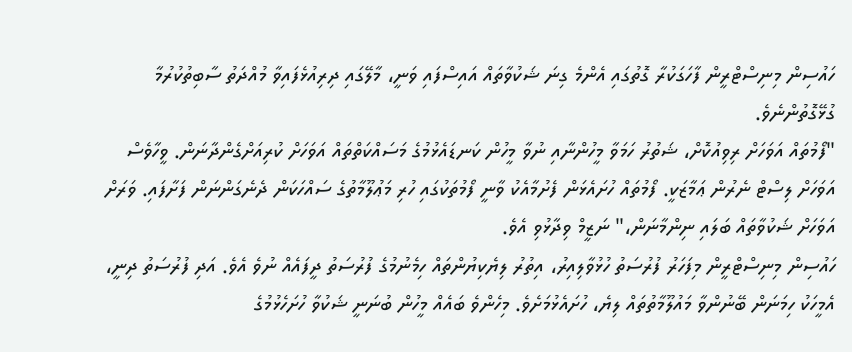ހައުސިން މިނިސްޓްރީން ފާހަގަކުރާ ގޮތުގައި އެންމެ ގިނަ ޝަކުވާތައް އައިސްފައި ވަނީ، މާލޭގައި ދިރިއުޅެފައިވާ މުއްދަތު ސާބިތުކުރުމާ ގުޅޭގޮތުންނެވެ.
"ފޯމުތައް އަވަހަށް ރިވިއުކޮށް، ޝަތުރު ހަމަވާ މީހުންނާއި ނުވާ މީހުން ކަނޑައެޅުމުގެ މަސައްކަތްތައް އަވަހަށް ކުރިއަށްގެންދާނަން. ވީހާވެސް އަވަހަށް ލިސްޓް ނެރުން ޢަމާޒަކީ. ފޯމުތައް ހުށައެޅަން ފެށުމާއެކު ވާނީ ފޯމުތަކުގައި ހުރި މަޢުލޫމާތުގެ ސައްހަކަން ދެނެގަންނަން ފަށާފައި. ވަރަށް އަވަހަށް ޝަކުވާތައް ބަލައި ނިންމާނަން،" ނަޒީމް ވިދާޅުވި އެވެ.
ހައުސިން މިނިސްޓްރީން މިފަހަރު ފުރުސަތު ހުޅުވާލިއިރު، އިތުރު ލިޔެކިޔުންތައް ހިމެނުމުގެ ފުރުސަތު ދީފައެއް ނުވެ އެވެ. އަދި ފުރުސަތު ދިނީ، އެމީހަކު ހިމަނަން ބޭނުންވާ މައުލޫމާތުތައް ލިޔެ، ހުށައެޅުމަށެވެ. މިހެންވެ ބައެއް މީހުން ބުނަނީ ޝަކުވާ ހުށަހެޅުމުގެ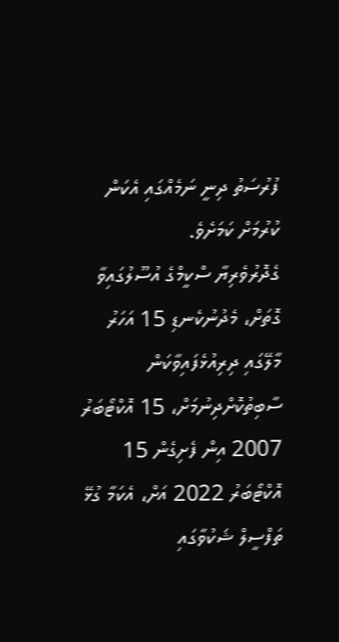ފުރުސަތު ދިނީ ނަމެއްގައި އެކަން ކުރުމަށް ކަމަށެވެ.
ގެދޮރުވެރިޔާ ސްކީމްގެ އުސޫލުގައިވާ ގޮތަށް، މެދުނުކެނޑި 15 އަހަރު މާލޭގައި ދިރިއުޅެފައިވާކަން ސާބިތުކޮށްދިނުމަށް، 15 އޮކްޓޯބަރު 2007 އިން ފެށިގެން 15 އޮކްޓޯބަރު 2022 އަށް، އެކަމާ ގުޅޭ ތަފްސީލް ޝަކުވާގައި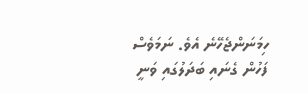ހިމަނަންޖެހޭނެ އެވެ. ނަމަވެސް ފަހުން ގެނައި ބަދަލުގައި ވަނީ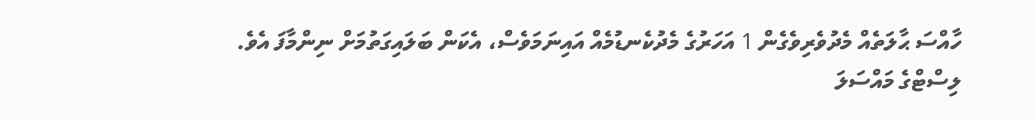ހާއްސަ ޙާލަތެއް މެދުވެރިވެގެން 1 އަހަރުގެ މެދުކެނޑުމެއް އައިނަމަވެސް، އެކަން ބަލައިގަތުމަށް ނިންމާފަ އެވެ.
ލިސްޓްގެ މައްސަލަ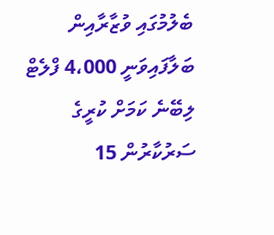ބެލުމުގައި ވުޒާރާއިން ބަލާފައިވަނީ 4،000 ފްލެޓް ލިބޭނެ ކަމަށް ކުރީގެ ސަރުކާރުން 15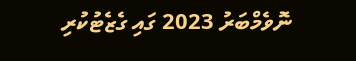ނޮވެމްބަރު 2023 ގައި ގެޒެޓުކުރި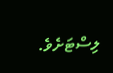ލިސްޓަށެވެ.